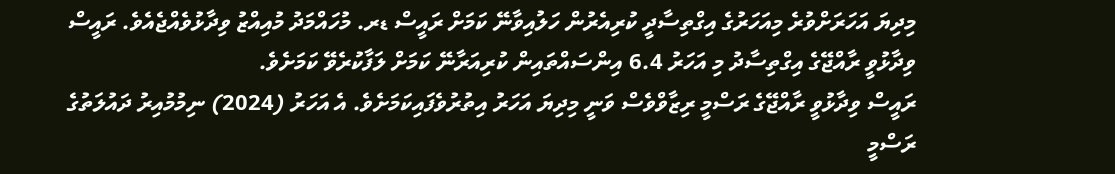މިދިޔަ އަހަރަށްވުރެ މިއަހަރުގެ އިގްތިސާދީ ކުރިއެރުން ހަލުއިވާނޭ ކަމަށް ރައީސް ޑރ. މުހައްމަދު މުއިއްޒު ވިދާޅުވެއްޖެއެވެ. ރައީސް ވިދާޅުވީ ރާއްޖޭގެ އިގްތިސާދު މި އަހަރު 6.4 އިންސައްތައިން ކުރިއަރާނޭ ކަމަށް ލަފާކުރެވޭ ކަމަށެވެ.
ރައީސް ވިދާޅުވީ ރާއްޖޭގެ ރަސްމީ ރިޒާވްވެސް ވަނީ މިދިޔަ އަހަރު އިތުރުވެފައިކަމަށެވެ. އެ އަހަރު (2024) ނިމުމުއިރު ދައުލަތުގެ ރަސްމީ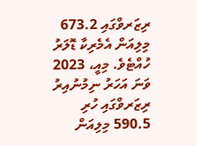ރިޒަރވްގައި 673.2 މިލިއަން އެމެރިކާ ޑޮލަރު ހުއްޓެވެ. މިއީ، 2023 ވަނަ އަހަރު ނިމުނުއިރު ރިޒަރވްގައި ހުރި 590.5 މިލިއަން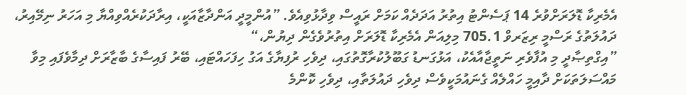އެމެރިކާ ޑޮލަރަށްވުރެ 14 ޕަސެންޓު އިތުރު އަދަދެއް ކަމަށް ރައީސް ވިދާޅުވިއެވެ. ”އުންމީދީ އަންދާޒާއަކީ، އިރާދަކުރެއްވިއްޔާ މި އަހަރު ނިމޭއިރު، ދައުލަތުގެ ރަސްމީ ރިޒަރވް 705.1 މިލިއަން އެމެރިކާ ޑޮލަރަށް އިތުރުވެގެން ދިޔުން،“
”އިގްތިޞާދީ މި އުފާވެރި ނަތީޖާއާއެކު، އަޅުގަނޑު ގަބޫލުކުރާގޮތުގައި، ދިވެހި ރުފިޔާގެ އަގު ހިފަހައްޓައި، ބޭރު ފައިސާގެ ބާޒާރަށް ދިމާވެފައި މިވާ މައްސަލަތަކަށް ދާއިމީ ހައްލެއް ގެނައުމަކީވެސް ދިވެހި ދައުލަތާއި، ދިވެހި ކޮންމެ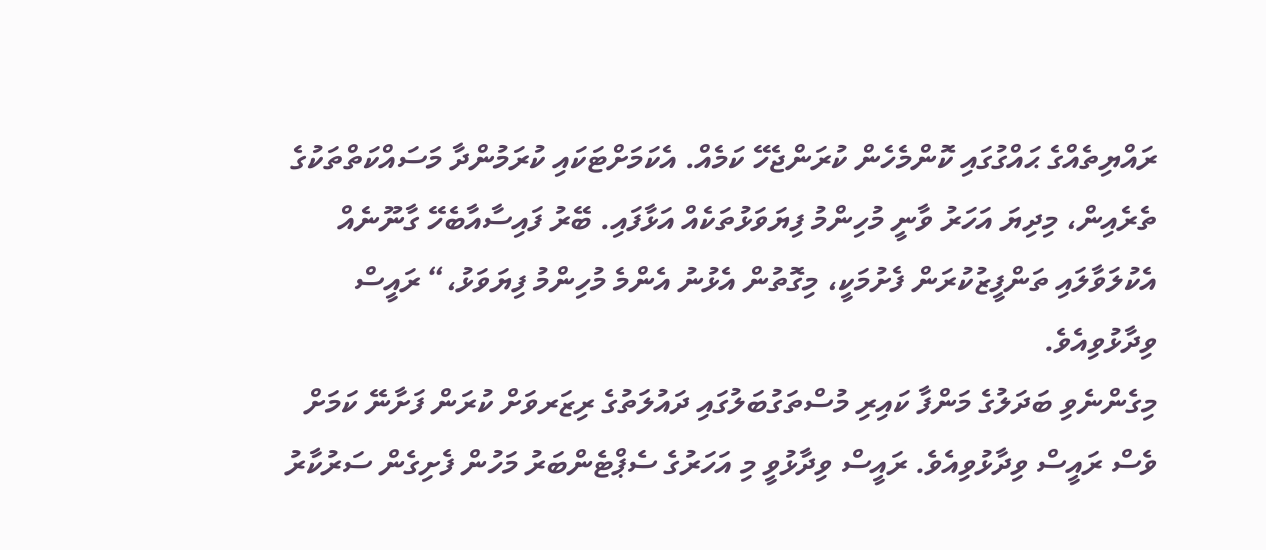ރައްޔިތެއްގެ ޙައްގުގައި ކޮންމެހެން ކުރަންޖެހޭ ކަމެއް. އެކަމަށްޓަކައި ކުރަމުންދާ މަސައްކަތްތަކުގެ ތެރެއިން، މިދިޔަ އަހަރު ވާނީ މުހިންމު ފިޔަވަޅުތަކެއް އަޅާފައި. ބޭރު ފައިސާއާބެހޭ ގާނޫނެއް އެކުލަވާލައި ތަންފީޒުކުރަން ފެށުމަކީ، މިގޮތުން އެޅުނު އެންމެ މުހިންމު ފިޔަވަޅު،“ ރައީސް ވިދާޅުވިއެވެ.
މިގެންނެވި ބަދަލުގެ މަންފާ ކައިރި މުސްތަގުބަލުގައި ދައުލަތުގެ ރިޒަރވަށް ކުރަން ފަށާނޭ ކަމަށް ވެސް ރައީސް ވިދާޅުވިއެވެ. ރައީސް ވިދާޅުވީ މި އަހަރުގެ ސެޕްޓެންބަރު މަހުން ފެށިގެން ސަރުކާރު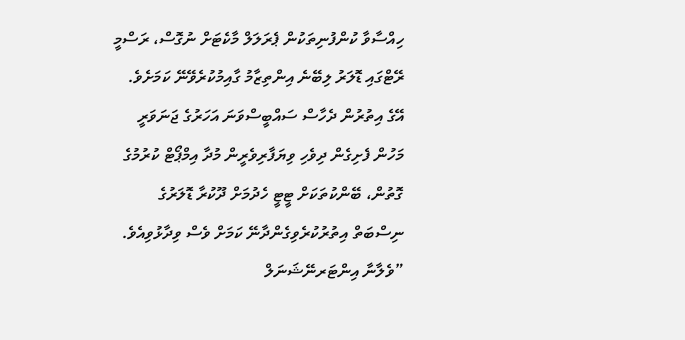ހިއްސާވާ ކުންފުނިތަކުން ޕެރަލަލް މާކެޓަށް ނުގޮސް، ރަސްމީ ރޭޓްގައި ޑޮލަރު ލިބޭނެ އިންތިޒާމު ގާއިމުކުރެވޭނޭ ކަމަށެވެ. އޭގެ އިތުރުން ދެހާސް ސައްބީސްވަނަ އަހަރުގެ ޖަނަވަރީ މަހުން ފެށިގެން ދިވެހި ވިޔަފާރިވެރީން މުދާ އިމްޕޯޓް ކުރުމުގެ ގޮތުން، ބޭންކުތަކަށް ޓީޓީ ހެދުމަށް ދޫކުރާ ޑޮލަރުގެ ނިސްބަތް އިތުރުކުރެވިގެންދާނޭ ކަމަށް ވެސް ވިދާޅުވިއެވެ.
”ވެލާނާ އިންޓަރނޭޝަނަލް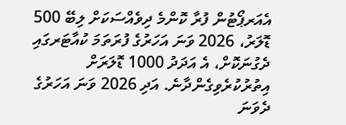އެއަރޕޯޓުން ފުރާ ކޮންމެ ދިވެއްސަކަށް ލިބޭ 500 ޑޮލަރު، 2026 ވަނަ އަހަރުގެ ފުރަތަމަ ކުއާޓަރގައި ދެގުނަކޮށް، އެ އަދަދު 1000 ޑޮލަރަށް އިތުރުކުރެވިގެންދާނެ. އަދި 2026 ވަނަ އަހަރުގެ ދެވަނަ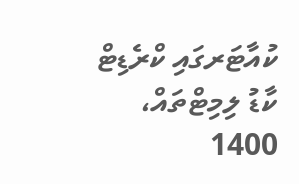ކުއާޓަރގައި ކްރެޑިޓް ކާޑު ލިމިޓްތައް، 1400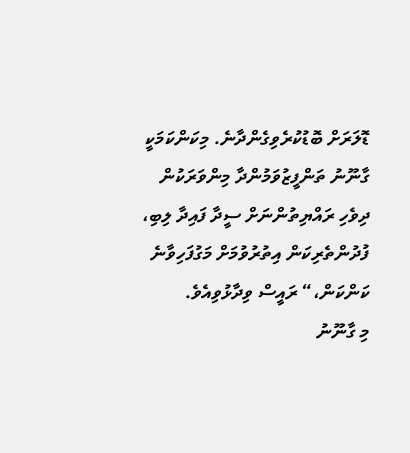ޑޮލަރަށް ބޮޑުކުރެވިގެންދާނެ. މިކަންކަމަކީ ގާނޫނު ތަންފީޒުވަމުންދާ މިންވަރަކުން ދިވެހި ރައްޔިތުންނަށް ސީދާ ފައިދާ ލިބި، ފުދުންތެރިކަން އިތުރުވުމަށް މަގުފަހިވާނެ ކަންކަން،“ ރައީސް ވިދާޅުވިއެވެ.
މި ގާނޫނު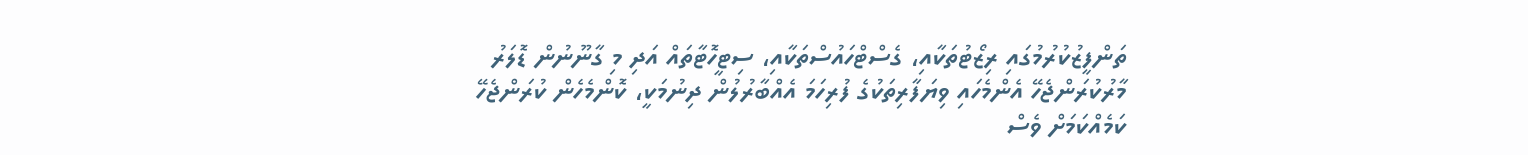ތަންފީޒުކުރުމުގައި ރިޒޯޓުތަކާއި، ގެސްޓްހައުސްތަކާއި، ސިޓީހޮޓާތައް އަދި މި ގާނޫނުން ޑޮލަރު މާރުކުރަންޖެހޭ އެންމެހައި ވިޔަފާރިތަކުގެ ފުރިހަމަ އެއްބާރުލުން ދިނުމަކީ، ކޮންމެހެން ކުރަންޖެހޭ ކަމެއްކަމަށް ވެސް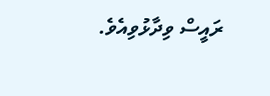ރައީސް ވިދާޅުވިއެވެ.